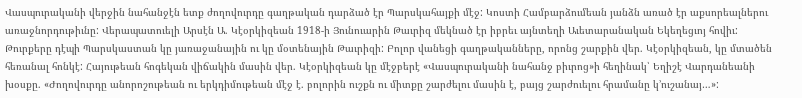Վասպուրականի վերջին նահանջէն ետք ժողովուրդը գաղթական դարձած էր Պարսկահայքի մէջ: Կոստի Համբարձումեան յանձն առած էր աքսորեալներու առաջնորդութիւնը: Վերապատուելի Արսէն Ա. Կէօրկիզեան 1918-ի Յունուարին Թաւրիզ մեկնած էր իբրեւ այնտեղի Աւետարանական Եկեղեցւոյ հովիւ: Թուրքերը դէպի Պարսկաստան կը յառաջանային ու կը մօտենային Թաւրիզի: Բոլոր վանեցի գաղթականները, որոնց շարքին վեր. Կէօրկիզեան, կը մտածեն հեռանալ հոնկէ: Հայութեան հոգեկան վիճակին մասին վեր. Կէօրկիզեան կը մէջբերէ «Վասպուրականի նահանջ բիւրոց»ի հեղինակ՝ Եղիշէ Վարդանեանի խօսքը. «Ժողովուրդը անորոշութեան ու երկդիմութեան մէջ է. բոլորին ուշքն ու միտքը շարժելու մասին է, բայց շարժուելու հրամանը կ’ուշանայ…»: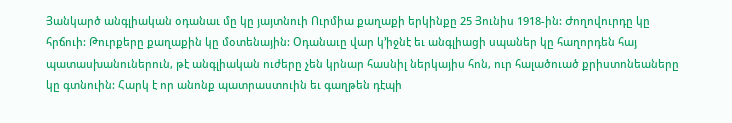Յանկարծ անգլիական օդանաւ մը կը յայտնուի Ուրմիա քաղաքի երկինքը 25 Յունիս 1918-ին: Ժողովուրդը կը հրճուի: Թուրքերը քաղաքին կը մօտենային: Օդանաւը վար կ’իջնէ եւ անգլիացի սպաներ կը հաղորդեն հայ պատասխանուներուն, թէ անգլիական ուժերը չեն կրնար հասնիլ ներկայիս հոն, ուր հալածուած քրիստոնեաները կը գտնուին: Հարկ է որ անոնք պատրաստուին եւ գաղթեն դէպի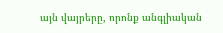այն վայրերը, որոնք անգլիական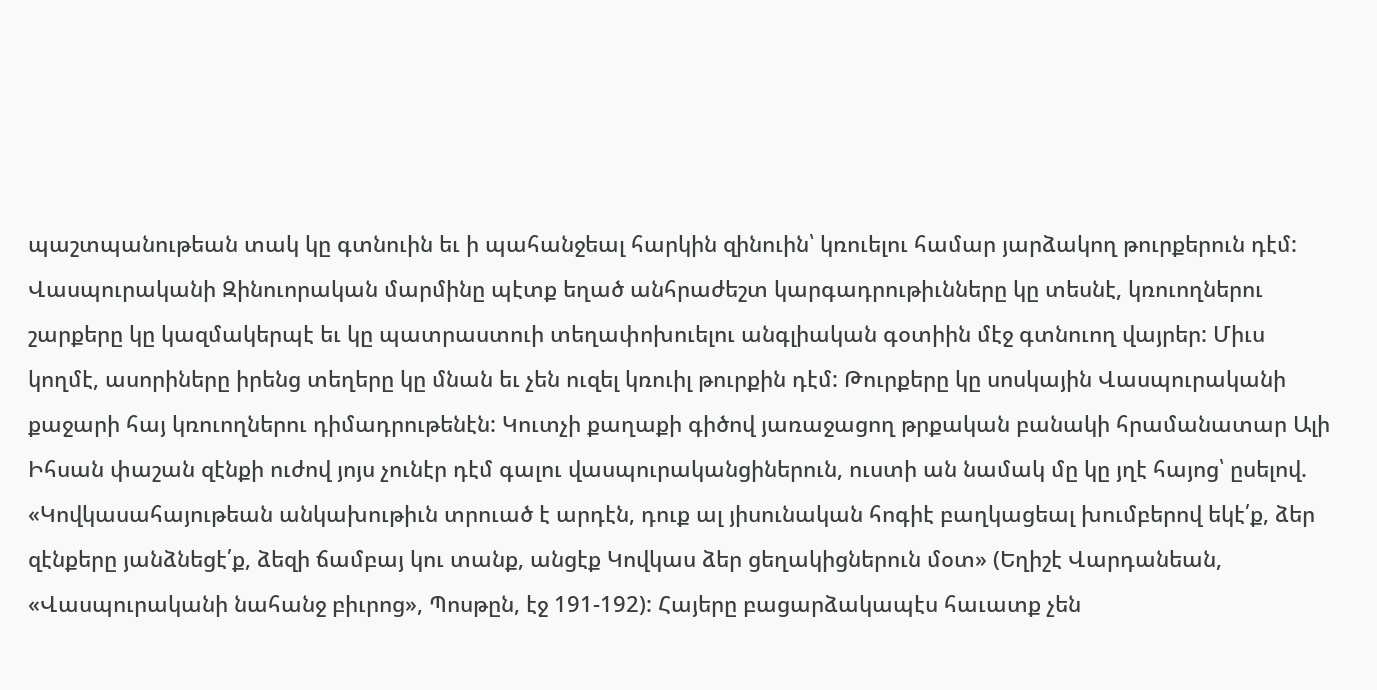պաշտպանութեան տակ կը գտնուին եւ ի պահանջեալ հարկին զինուին՝ կռուելու համար յարձակող թուրքերուն դէմ: Վասպուրականի Զինուորական մարմինը պէտք եղած անհրաժեշտ կարգադրութիւնները կը տեսնէ, կռուողներու շարքերը կը կազմակերպէ եւ կը պատրաստուի տեղափոխուելու անգլիական գօտիին մէջ գտնուող վայրեր: Միւս կողմէ, ասորիները իրենց տեղերը կը մնան եւ չեն ուզել կռուիլ թուրքին դէմ: Թուրքերը կը սոսկային Վասպուրականի քաջարի հայ կռուողներու դիմադրութենէն: Կուտչի քաղաքի գիծով յառաջացող թրքական բանակի հրամանատար Ալի Իհսան փաշան զէնքի ուժով յոյս չունէր դէմ գալու վասպուրականցիներուն, ուստի ան նամակ մը կը յղէ հայոց՝ ըսելով. «Կովկասահայութեան անկախութիւն տրուած է արդէն, դուք ալ յիսունական հոգիէ բաղկացեալ խումբերով եկէ՛ք, ձեր զէնքերը յանձնեցէ՛ք, ձեզի ճամբայ կու տանք, անցէք Կովկաս ձեր ցեղակիցներուն մօտ» (Եղիշէ Վարդանեան, «Վասպուրականի նահանջ բիւրոց», Պոսթըն, էջ 191-192): Հայերը բացարձակապէս հաւատք չեն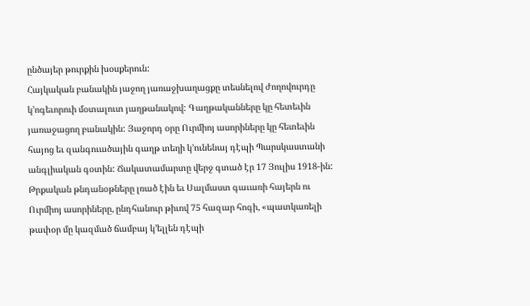ընծայեր թուրքին խօսքերուն:
Հայկական բանակին յաջող յառաջխաղացքը տեսնելով ժողովուրդը կ’ոգեւորուի մօտալուտ յաղթանակով: Գաղթականները կը հետեւին յառաջացող բանակին: Յաջորդ օրը Ուրմիոյ ասորիները կը հետեւին հայոց եւ զանգուածային գաղթ տեղի կ’ունենայ դէպի Պարսկաստանի անգլիական գօտին: Ճակատամարտը վերջ գտած էր 17 Յուլիս 1918-ին: Թրքական թնդանօթները լռած էին եւ Սալմաստ գաւառի հայերն ու Ուրմիոյ ասորիները, ընդհանուր թիւով 75 հազար հոգի, «պատկառելի թափօր մը կազմած ճամբայ կ’ելլեն դէպի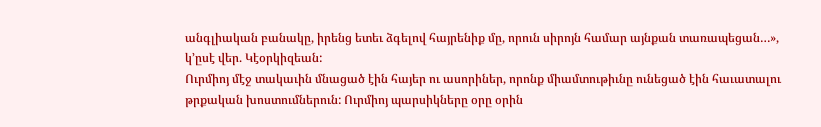անգլիական բանակը, իրենց ետեւ ձգելով հայրենիք մը, որուն սիրոյն համար այնքան տառապեցան…», կ’ըսէ վեր. Կէօրկիզեան:
Ուրմիոյ մէջ տակաւին մնացած էին հայեր ու ասորիներ, որոնք միամտութիւնը ունեցած էին հաւատալու թրքական խոստումներուն: Ուրմիոյ պարսիկները օրը օրին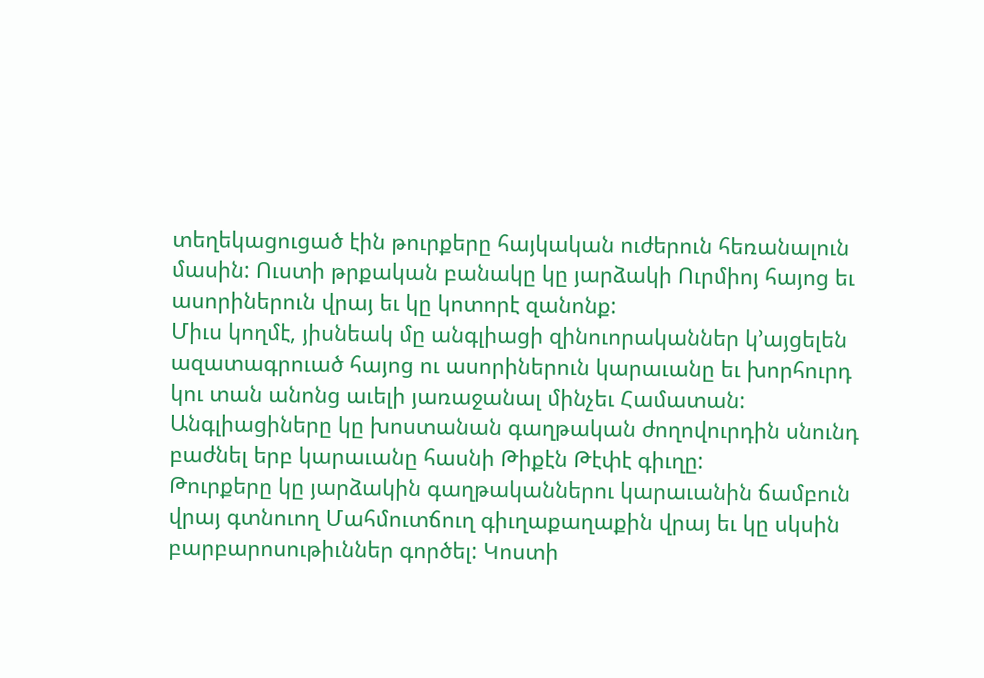տեղեկացուցած էին թուրքերը հայկական ուժերուն հեռանալուն մասին: Ուստի թրքական բանակը կը յարձակի Ուրմիոյ հայոց եւ ասորիներուն վրայ եւ կը կոտորէ զանոնք:
Միւս կողմէ, յիսնեակ մը անգլիացի զինուորականներ կ’այցելեն ազատագրուած հայոց ու ասորիներուն կարաւանը եւ խորհուրդ կու տան անոնց աւելի յառաջանալ մինչեւ Համատան: Անգլիացիները կը խոստանան գաղթական ժողովուրդին սնունդ բաժնել երբ կարաւանը հասնի Թիքէն Թէփէ գիւղը:
Թուրքերը կը յարձակին գաղթականներու կարաւանին ճամբուն վրայ գտնուող Մահմուտճուղ գիւղաքաղաքին վրայ եւ կը սկսին բարբարոսութիւններ գործել: Կոստի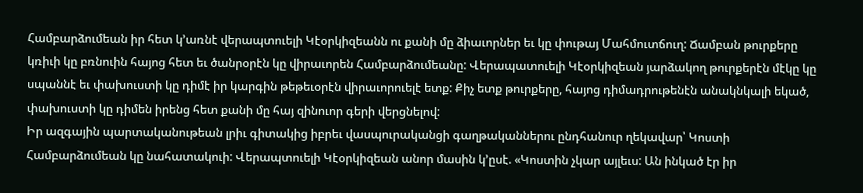Համբարձումեան իր հետ կ’առնէ վերապտուելի Կէօրկիզեանն ու քանի մը ձիաւորներ եւ կը փութայ Մահմուտճուղ: Ճամբան թուրքերը կռիւի կը բռնուին հայոց հետ եւ ծանրօրէն կը վիրաւորեն Համբարձումեանը: Վերապատուելի Կէօրկիզեան յարձակող թուրքերէն մէկը կը սպաննէ եւ փախուստի կը դիմէ իր կարգին թեթեւօրէն վիրաւորուելէ ետք: Քիչ ետք թուրքերը, հայոց դիմադրութենէն անակնկալի եկած, փախուստի կը դիմեն իրենց հետ քանի մը հայ զինուոր գերի վերցնելով:
Իր ազգային պարտականութեան լրիւ գիտակից իբրեւ վասպուրականցի գաղթականներու ընդհանուր ղեկավար՝ Կոստի Համբարձումեան կը նահատակուի: Վերապտուելի Կէօրկիզեան անոր մասին կ’ըսէ. «Կոստին չկար այլեւս: Ան ինկած էր իր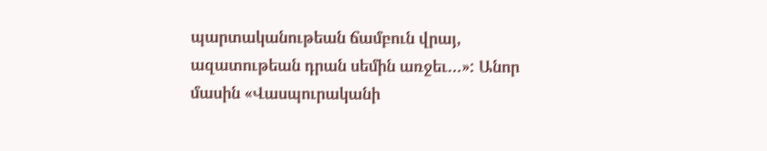պարտականութեան ճամբուն վրայ, ազատութեան դրան սեմին առջեւ…»: Անոր մասին «Վասպուրականի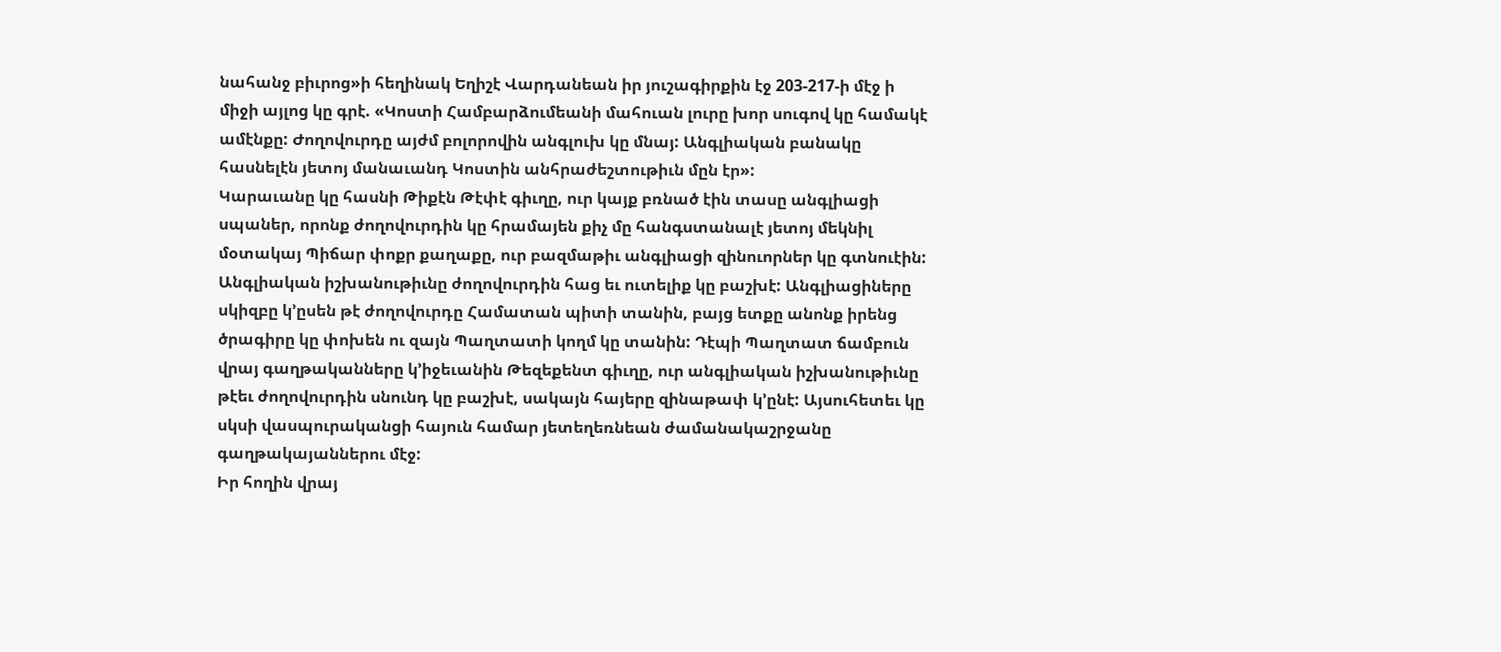նահանջ բիւրոց»ի հեղինակ Եղիշէ Վարդանեան իր յուշագիրքին էջ 203-217-ի մէջ ի միջի այլոց կը գրէ. «Կոստի Համբարձումեանի մահուան լուրը խոր սուգով կը համակէ ամէնքը: Ժողովուրդը այժմ բոլորովին անգլուխ կը մնայ: Անգլիական բանակը հասնելէն յետոյ մանաւանդ Կոստին անհրաժեշտութիւն մըն էր»:
Կարաւանը կը հասնի Թիքէն Թէփէ գիւղը, ուր կայք բռնած էին տասը անգլիացի սպաներ, որոնք ժողովուրդին կը հրամայեն քիչ մը հանգստանալէ յետոյ մեկնիլ մօտակայ Պիճար փոքր քաղաքը, ուր բազմաթիւ անգլիացի զինուորներ կը գտնուէին: Անգլիական իշխանութիւնը ժողովուրդին հաց եւ ուտելիք կը բաշխէ: Անգլիացիները սկիզբը կ’ըսեն թէ ժողովուրդը Համատան պիտի տանին, բայց ետքը անոնք իրենց ծրագիրը կը փոխեն ու զայն Պաղտատի կողմ կը տանին: Դէպի Պաղտատ ճամբուն վրայ գաղթականները կ’իջեւանին Թեզեքենտ գիւղը, ուր անգլիական իշխանութիւնը թէեւ ժողովուրդին սնունդ կը բաշխէ, սակայն հայերը զինաթափ կ’ընէ: Այսուհետեւ կը սկսի վասպուրականցի հայուն համար յետեղեռնեան ժամանակաշրջանը գաղթակայաններու մէջ:
Իր հողին վրայ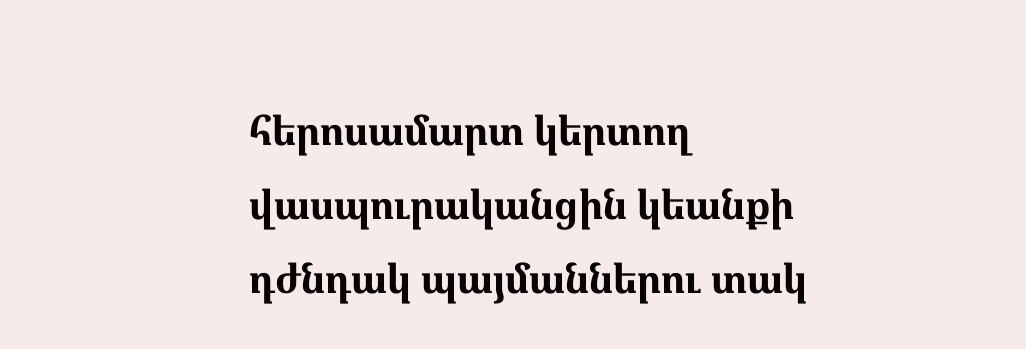հերոսամարտ կերտող վասպուրականցին կեանքի դժնդակ պայմաններու տակ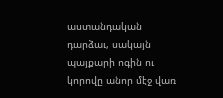աստանդական դարձաւ, սակայն պայքարի ոգին ու կորովը անոր մէջ վառ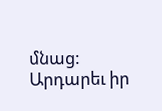մնաց: Արդարեւ իր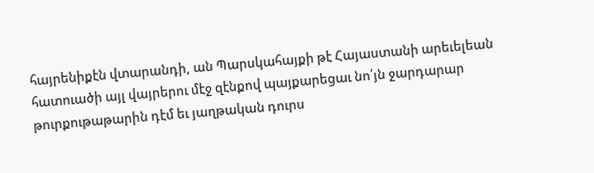հայրենիքէն վտարանդի, ան Պարսկահայքի թէ Հայաստանի արեւելեան հատուածի այլ վայրերու մէջ զէնքով պայքարեցաւ նո՛յն ջարդարար թուրքութաթարին դէմ եւ յաղթական դուրս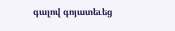գալով գոյատեւեց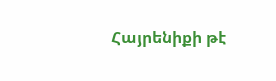Հայրենիքի թէ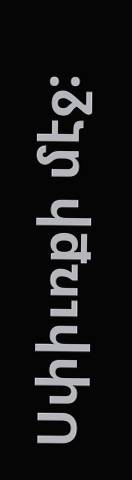Սփիւռքի մէջ: